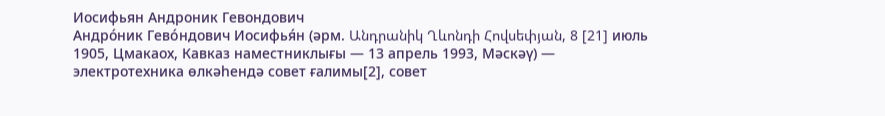Иосифьян Андроник Гевондович
Андро́ник Гево́ндович Иосифья́н (әрм. Անդրանիկ Ղևոնդի Հովսեփյան, 8 [21] июль 1905, Цмакаох, Кавказ наместниклығы — 13 апрель 1993, Мәскәү) — электротехника өлкәһендә совет ғалимы[2], совет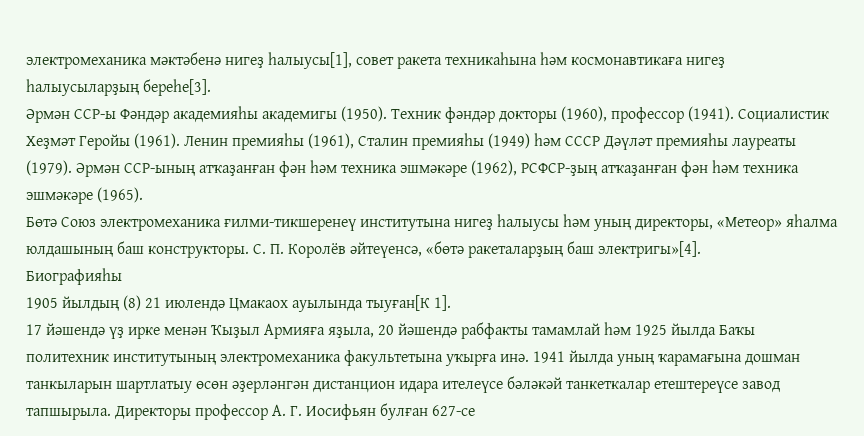электромеханика мәктәбенә нигеҙ һалыусы[1], совет ракета техникаһына һәм космонавтикаға нигеҙ һалыусыларҙың береһе[3].
Әрмән ССР-ы Фәндәр академияһы академигы (1950). Техник фәндәр докторы (1960), профессор (1941). Социалистик Хеҙмәт Геройы (1961). Ленин премияһы (1961), Сталин премияһы (1949) һәм СССР Дәүләт премияһы лауреаты (1979). Әрмән ССР-ының атҡаҙанған фән һәм техника эшмәкәре (1962), РСФСР-ҙың атҡаҙанған фән һәм техника эшмәкәре (1965).
Бөтә Союз электромеханика ғилми-тикшеренеү институтына нигеҙ һалыусы һәм уның директоры, «Метеор» яһалма юлдашының баш конструкторы. С. П. Королёв әйтеүенсә, «бөтә ракеталарҙың баш электригы»[4].
Биографияһы
1905 йылдың (8) 21 июлендә Цмакаох ауылында тыуған[К 1].
17 йәшендә үҙ ирке менән Ҡыҙыл Армияға яҙыла, 20 йәшендә рабфакты тамамлай һәм 1925 йылда Баҡы политехник институтының электромеханика факультетына уҡырға инә. 1941 йылда уның ҡарамағына дошман танкыларын шартлатыу өсөн әҙерләнгән дистанцион идара ителеүсе бәләкәй танкеткалар етештереүсе завод тапшырыла. Директоры профессор А. Г. Иосифьян булған 627-се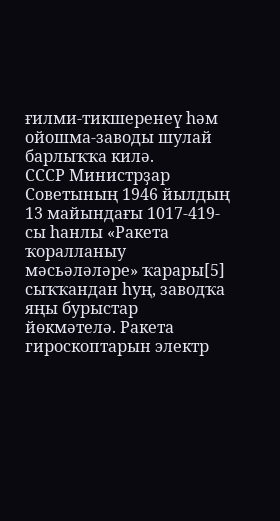ғилми-тикшеренеү һәм ойошма-заводы шулай барлыҡҡа килә.
СССР Министрҙар Советының 1946 йылдың 13 майындағы 1017-419-сы һанлы «Ракета ҡоралланыу мәсьәләләре» ҡарары[5] сыҡҡандан һуң, заводҡа яңы бурыстар йөкмәтелә. Ракета гироскоптарын электр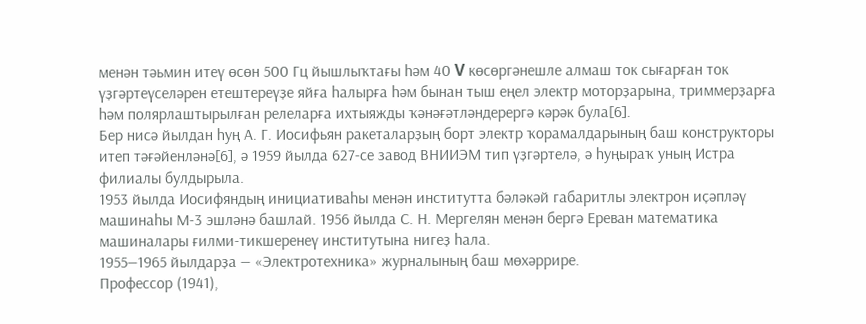менән тәьмин итеү өсөн 500 Гц йышлыҡтағы һәм 40 V көсөргәнешле алмаш ток сығарған ток үҙгәртеүселәрен етештереүҙе яйға һалырға һәм бынан тыш еңел электр моторҙарына, триммерҙарға һәм полярлаштырылған релеларға ихтыяжды ҡәнәғәтләндерергә кәрәк була[6].
Бер нисә йылдан һуң А. Г. Иосифьян ракеталарҙың борт электр ҡорамалдарының баш конструкторы итеп тәғәйенләнә[6], ә 1959 йылда 627-се завод ВНИИЭМ тип үҙгәртелә, ә һуңыраҡ уның Истра филиалы булдырыла.
1953 йылда Иосифяндың инициативаһы менән институтта бәләкәй габаритлы электрон иҫәпләү машинаһы М-3 эшләнә башлай. 1956 йылда С. Н. Мергелян менән бергә Ереван математика машиналары ғилми-тикшеренеү институтына нигеҙ һала.
1955—1965 йылдарҙа — «Электротехника» журналының баш мөхәррире.
Профессор (1941),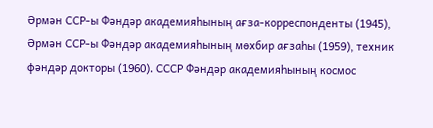Әрмән ССР-ы Фәндәр академияһының ағза-корреспонденты (1945), Әрмән ССР-ы Фәндәр академияһының мөхбир ағзаһы (1959), техник фәндәр докторы (1960). СССР Фәндәр академияһының космос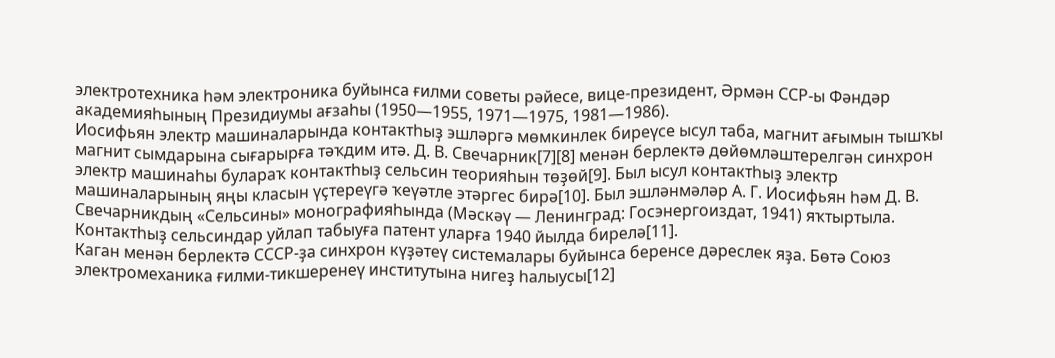электротехника һәм электроника буйынса ғилми советы рәйесе, вице-президент, Әрмән ССР-ы Фәндәр академияһының Президиумы ағзаһы (1950—1955, 1971—1975, 1981—1986).
Иосифьян электр машиналарында контактһыҙ эшләргә мөмкинлек биреүсе ысул таба, магнит ағымын тышҡы магнит сымдарына сығарырға тәҡдим итә. Д. В. Свечарник[7][8] менән берлектә дөйөмләштерелгән синхрон электр машинаһы булараҡ контактһыҙ сельсин теорияһын төҙөй[9]. Был ысул контактһыҙ электр машиналарының яңы класын үҫтереүгә ҡеүәтле этәргес бирә[10]. Был эшләнмәләр А. Г. Иосифьян һәм Д. В. Свечарникдың «Сельсины» монографияһында (Мәскәү — Ленинград: Госэнергоиздат, 1941) яҡтыртыла. Контактһыҙ сельсиндар уйлап табыуға патент уларға 1940 йылда бирелә[11].
Каган менән берлектә СССР-ҙа синхрон күҙәтеү системалары буйынса беренсе дәреслек яҙа. Бөтә Союз электромеханика ғилми-тикшеренеү институтына нигеҙ һалыусы[12]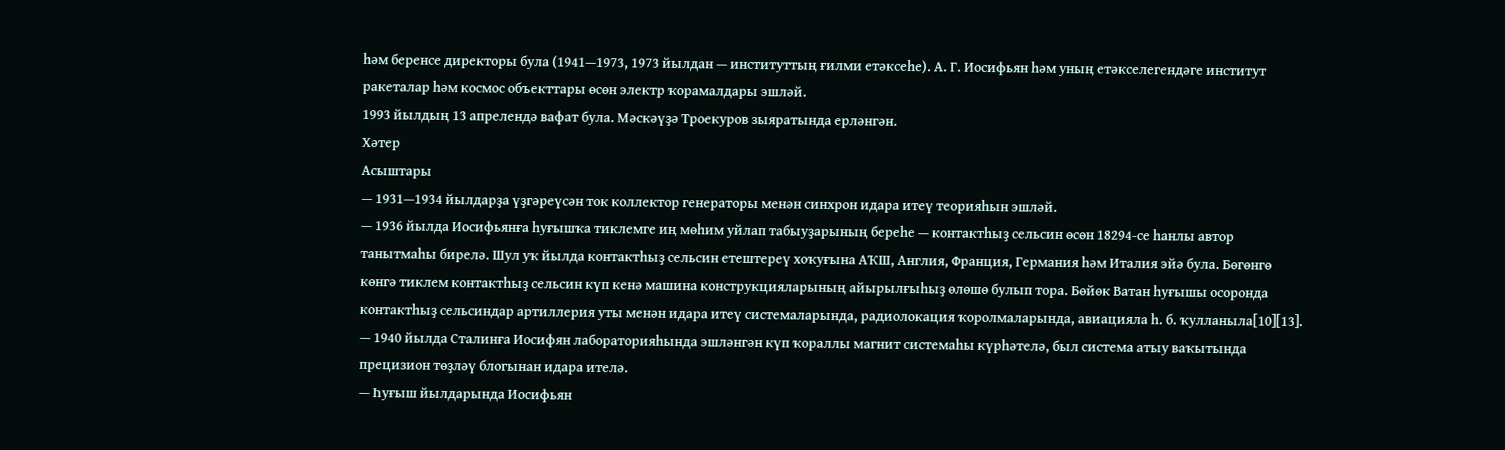һәм беренсе директоры була (1941—1973, 1973 йылдан — институттың ғилми етәксеһе). А. Г. Иосифьян һәм уның етәкселегендәге институт ракеталар һәм космос объекттары өсөн электр ҡорамалдары эшләй.
1993 йылдың 13 апрелендә вафат була. Мәскәүҙә Троекуров зыяратында ерләнгән.
Хәтер
Асыштары
— 1931—1934 йылдарҙа үҙгәреүсән ток коллектор генераторы менән синхрон идара итеү теорияһын эшләй.
— 1936 йылда Иосифьянға һуғышҡа тиклемге иң мөһим уйлап табыуҙарының береһе — контактһыҙ сельсин өсөн 18294-се һанлы автор танытмаһы бирелә. Шул уҡ йылда контактһыҙ сельсин етештереү хоҡуғына АҠШ, Англия, Франция, Германия һәм Италия эйә була. Бөгөнгө көнгә тиклем контактһыҙ сельсин күп кенә машина конструкцияларының айырылғыһыҙ өлөшө булып тора. Бөйөк Ватан һуғышы осоронда контактһыҙ сельсиндар артиллерия уты менән идара итеү системаларында, радиолокация ҡоролмаларында, авиацияла һ. б. ҡулланыла[10][13].
— 1940 йылда Сталинға Иосифян лабораторияһында эшләнгән күп ҡораллы магнит системаһы күрһәтелә, был система атыу ваҡытында прецизион төҙләү блогынан идара ителә.
— Һуғыш йылдарында Иосифьян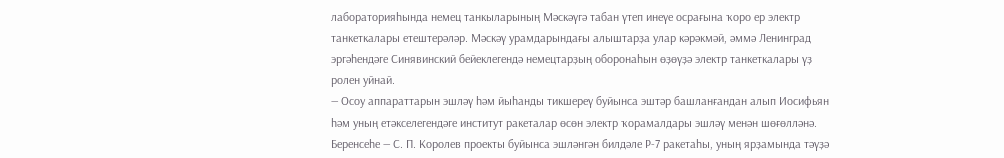лабораторияһында немец танкыларының Мәскәүгә табан үтеп инеүе осрағына ҡоро ер электр танкеткалары етештерәләр. Мәскәү урамдарындағы алыштарҙа улар кәрәкмәй, әммә Ленинград эргәһендәге Синявинский бейеклегендә немецтарҙың оборонаһын өҙөүҙә электр танкеткалары үҙ ролен уйнай.
— Осоу аппараттарын эшләү һәм йыһанды тикшереү буйынса эштәр башланғандан алып Иосифьян һәм уның етәкселегендәге институт ракеталар өсөн электр ҡорамалдары эшләү менән шөғөлләнә. Беренсеһе — С. П. Королев проекты буйынса эшләнгән билдәле Р-7 ракетаһы, уның ярҙамында тәүҙә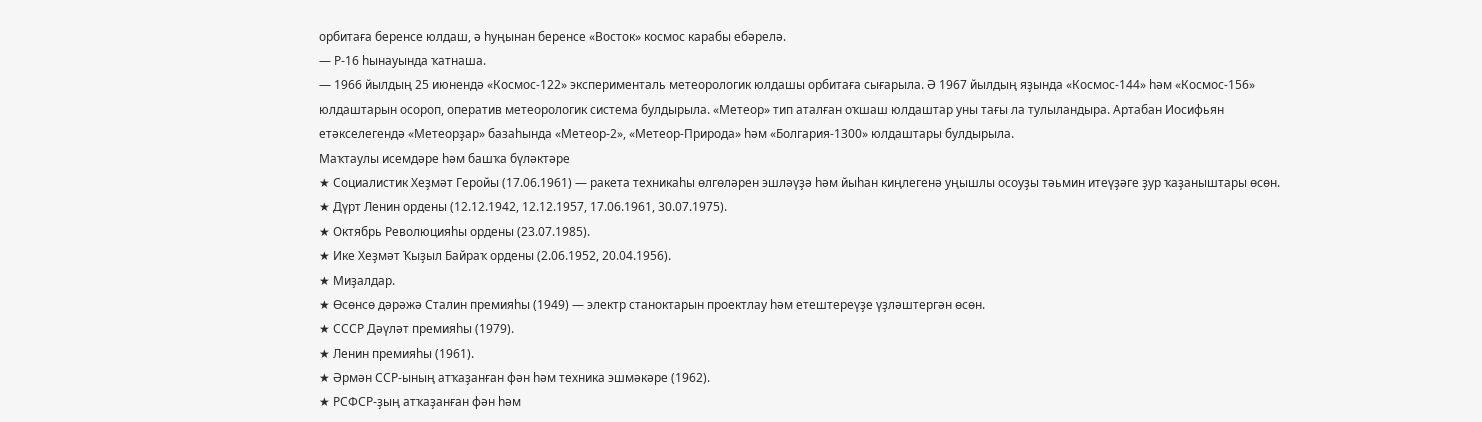орбитаға беренсе юлдаш, ә һуңынан беренсе «Восток» космос карабы ебәрелә.
— Р-16 һынауында ҡатнаша.
— 1966 йылдың 25 июнендә «Космос-122» эксперименталь метеорологик юлдашы орбитаға сығарыла. Ә 1967 йылдың яҙында «Космос-144» һәм «Космос-156» юлдаштарын осороп, оператив метеорологик система булдырыла. «Метеор» тип аталған оҡшаш юлдаштар уны тағы ла тулыландыра. Артабан Иосифьян етәкселегендә «Метеорҙар» базаһында «Метеор-2», «Метеор-Природа» һәм «Болгария-1300» юлдаштары булдырыла.
Маҡтаулы исемдәре һәм башҡа бүләктәре
★ Социалистик Хеҙмәт Геройы (17.06.1961) — ракета техникаһы өлгөләрен эшләүҙә һәм йыһан киңлегенә уңышлы осоуҙы тәьмин итеүҙәге ҙур ҡаҙаныштары өсөн.
★ Дүрт Ленин ордены (12.12.1942, 12.12.1957, 17.06.1961, 30.07.1975).
★ Октябрь Революцияһы ордены (23.07.1985).
★ Ике Хеҙмәт Ҡыҙыл Байраҡ ордены (2.06.1952, 20.04.1956).
★ Миҙалдар.
★ Өсөнсө дәрәжә Сталин премияһы (1949) — электр станоктарын проектлау һәм етештереүҙе үҙләштергән өсөн.
★ СССР Дәүләт премияһы (1979).
★ Ленин премияһы (1961).
★ Әрмән ССР-ының атҡаҙанған фән һәм техника эшмәкәре (1962).
★ РСФСР-ҙың атҡаҙанған фән һәм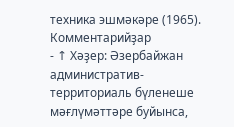техника эшмәкәре (1965).
Комментарийҙар
- ↑ Хәҙер: Әзербайжан административ-территориаль бүленеше мәғлүмәттәре буйынса,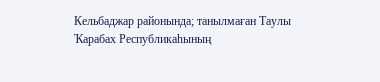Кельбаджар районында; танылмаған Таулы Ҡарабах Республикаһының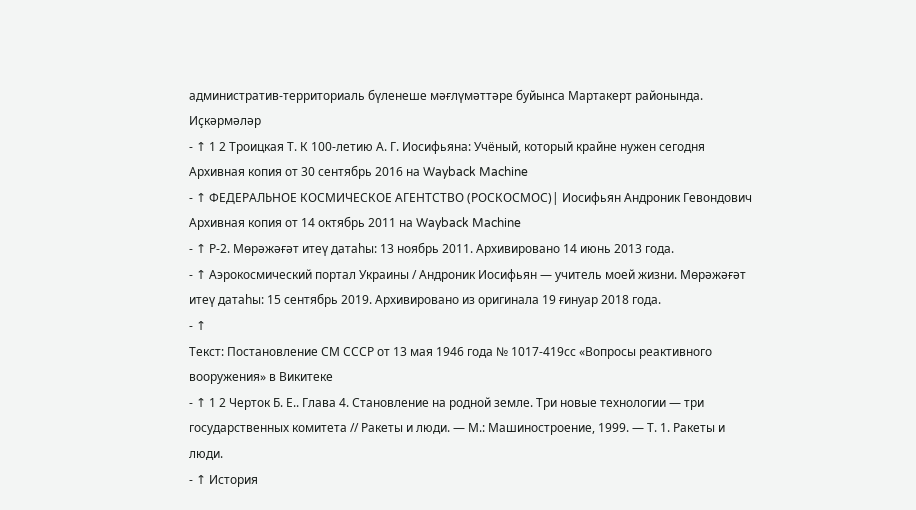административ-территориаль бүленеше мәғлүмәттәре буйынса Мартакерт районында.
Иҫкәрмәләр
- ↑ 1 2 Троицкая Т. К 100-летию А. Г. Иосифьяна: Учёный, который крайне нужен сегодня Архивная копия от 30 сентябрь 2016 на Wayback Machine
- ↑ ФЕДЕРАЛЬНОЕ КОСМИЧЕСКОЕ АГЕНТСТВО (РОСКОСМОС)| Иосифьян Андроник Гевондович Архивная копия от 14 октябрь 2011 на Wayback Machine
- ↑ Р-2. Мөрәжәғәт итеү датаһы: 13 ноябрь 2011. Архивировано 14 июнь 2013 года.
- ↑ Аэрокосмический портал Украины / Андроник Иосифьян — учитель моей жизни. Мөрәжәғәт итеү датаһы: 15 сентябрь 2019. Архивировано из оригинала 19 ғинуар 2018 года.
- ↑
Текст: Постановление СМ СССР от 13 мая 1946 года № 1017-419сс «Вопросы реактивного вооружения» в Викитеке
- ↑ 1 2 Черток Б. Е.. Глава 4. Становление на родной земле. Три новые технологии — три государственных комитета // Ракеты и люди. — М.: Машиностроение, 1999. — Т. 1. Ракеты и люди.
- ↑ История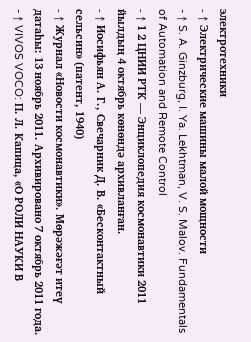электротехники
- ↑ Электрические машины малой мощности
- ↑ S. A. Ginzburg, I. Ya. Lekhtman, V. S. Malov. Fundamentals of Automation and Remote Control
- ↑ 1 2 ЦНИИ РТК — Энциклопедия космонавтики 2011 йылдың 4 октябрь көнөндә архивланған.
- ↑ Иосифьян А. Г., Свечарник Д. В. «Бесконтактный сельсин» (патент, 1940)
- ↑ Журнал «Новости космонавтики». Мөрәжәғәт итеү датаһы: 13 ноябрь 2011. Архивировано 7 октябрь 2011 года.
- ↑ VIVOS VOCO: П. Л. Капица, «О РОЛИ НАУКИ В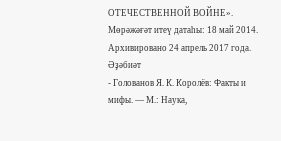ОТЕЧЕСТВЕННОЙ ВОЙНЕ». Мөрәжәғәт итеү датаһы: 18 май 2014. Архивировано 24 апрель 2017 года.
Әҙәбиәт
- Голованов Я. К. Королёв: Факты и мифы. — М.: Наука,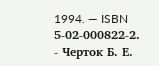1994. — ISBN 5-02-000822-2.
- Черток Б. Е.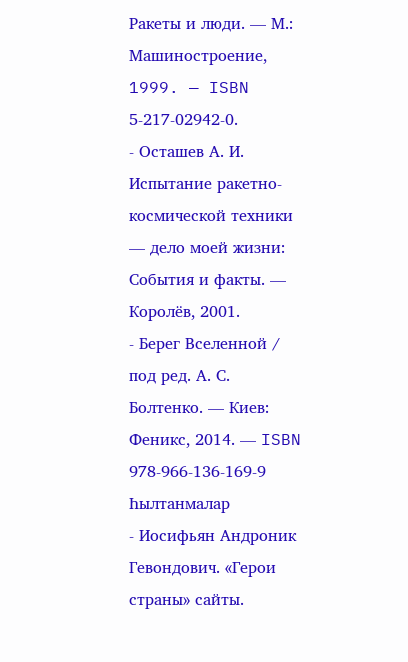Ракеты и люди. — М.: Машиностроение, 1999. — ISBN 5-217-02942-0.
- Осташев А. И. Испытание ракетно-космической техники — дело моей жизни: События и факты. — Королёв, 2001.
- Берег Вселенной / под ред. А. С. Болтенко. — Киев: Феникс, 2014. — ISBN 978-966-136-169-9
Һылтанмалар
- Иосифьян Андроник Гевондович. «Герои страны» сайты.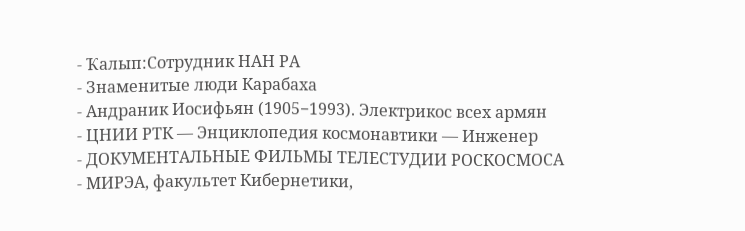- Ҡалып:Сотрудник НАН РА
- Знаменитые люди Карабаха
- Андраник Иосифьян (1905−1993). Электрикос всех армян
- ЦНИИ РТК — Энциклопедия космонавтики — Инженер
- ДОКУМЕНТАЛЬНЫЕ ФИЛЬМЫ ТЕЛЕСТУДИИ РОСКОСМОСА
- МИРЭА, факультет Кибернетики,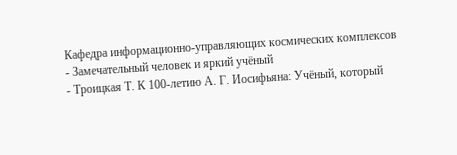Кафедра информационно-управляющих космических комплексов
- Замечательный человек и яркий учёный
- Троицкая Т. К 100-летию А. Г. Иосифьяна: Учёный, который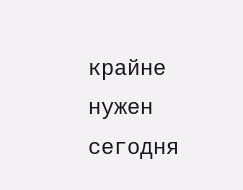крайне нужен сегодня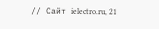// Сайт ielectro.ru, 21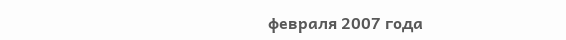февраля 2007 года